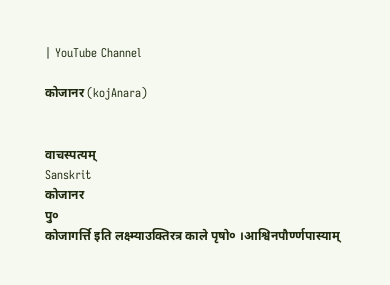| YouTube Channel

कोजानर (kojAnara)


वाचस्पत्यम्
Sanskrit
कोजानर
पु०
कोजागर्त्ति इति लक्ष्म्याउक्तिरत्र काले पृषो० ।आश्विनपौर्ण्णपास्याम्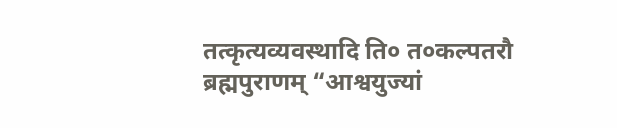तत्कृत्यव्यवस्थादि ति० त०कल्पतरौ ब्रह्मपुराणम् “आश्वयुज्यां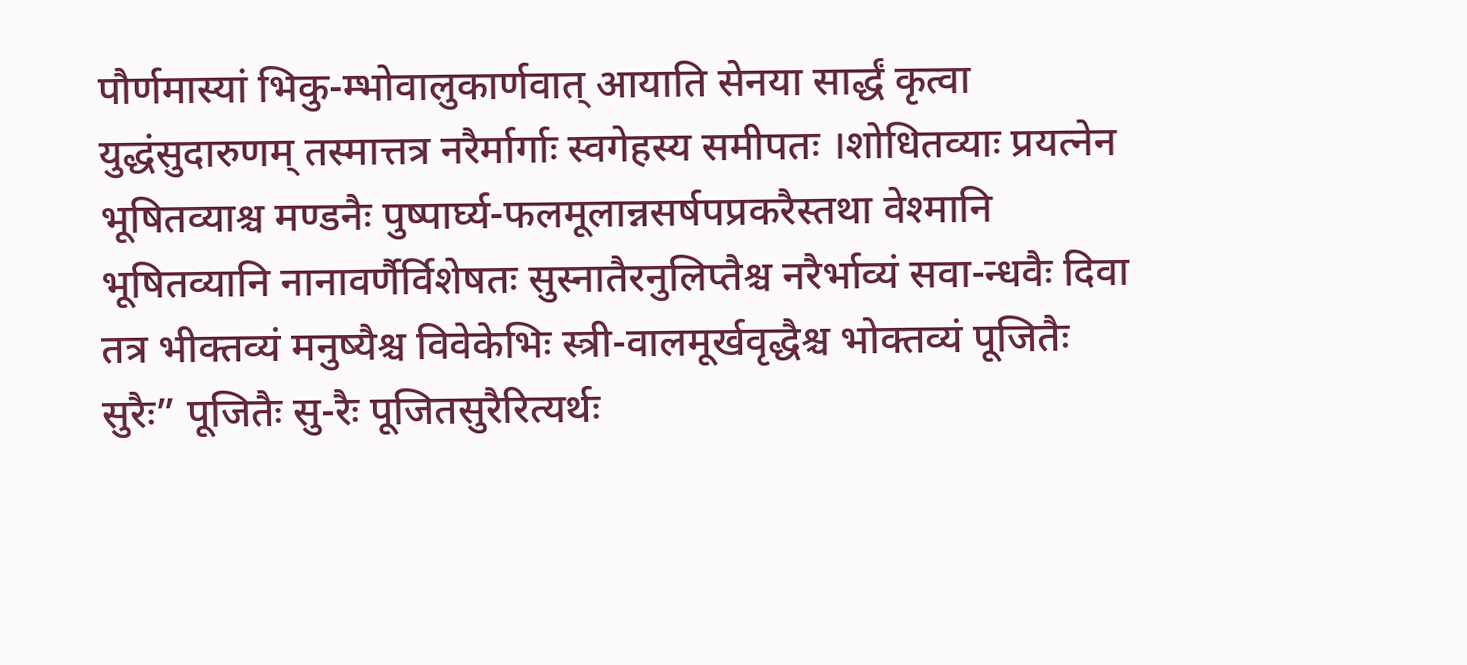पौर्णमास्यां भिकु-म्भोवालुकार्णवात् आयाति सेनया सार्द्धं कृत्वा युद्धंसुदारुणम् तस्मात्तत्र नरैर्मार्गाः स्वगेहस्य समीपतः ।शोधितव्याः प्रयत्नेन भूषितव्याश्च मण्डनैः पुष्पार्घ्य-फलमूलान्नसर्षपप्रकरैस्तथा वेश्मानि भूषितव्यानि नानावर्णैर्विशेषतः सुस्नातैरनुलिप्तैश्च नरैर्भाव्यं सवा-न्धवैः दिवा तत्र भीक्तव्यं मनुष्यैश्च विवेकेभिः स्त्री-वालमूर्खवृद्धैश्च भोक्तव्यं पूजितैः सुरैः” पूजितैः सु-रैः पूजितसुरैरित्यर्थः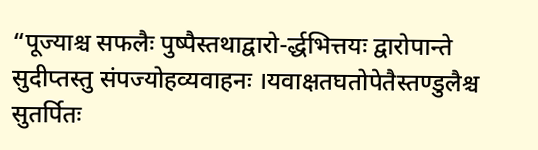“पूज्याश्च सफलैः पुष्पैस्तथाद्वारो-र्द्धभित्तयः द्वारोपान्ते सुदीप्तस्तु संपज्योहव्यवाहनः ।यवाक्षतघतोपेतैस्तण्डुलैश्च सुतर्पितः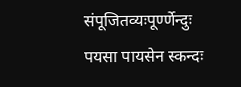संपूजितव्यःपूर्ण्णेन्दुः पयसा पायसेन स्कन्दः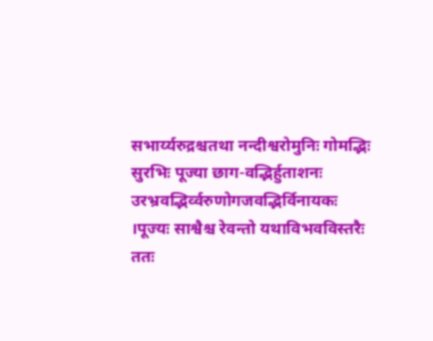सभार्य्यरुद्रश्चतथा नन्दीश्वरोमुनिः गोमद्भिः सुरभिः पूज्या छाग-वद्भिर्हुताशनः उरभ्रवद्भिर्व्वरुणोगजवद्भिर्विनायकः ।पूज्यः साश्वैश्च रेवन्तो यथाविभवविस्तरैः ततः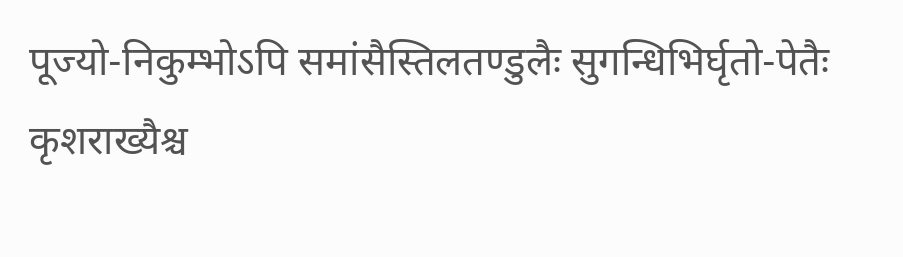पूज्यो-निकुम्भोऽपि समांसैस्तिलतण्डुलैः सुगन्धिभिर्घृतो-पेतैः कृशराख्यैश्च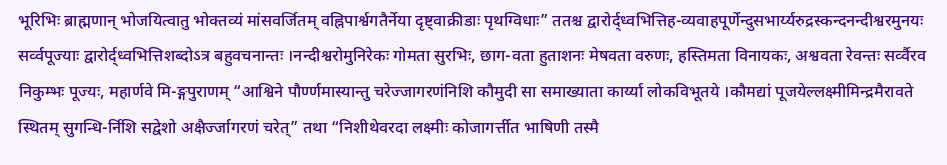भूरिभिः ब्राह्मणान् भोजयित्वातु भोक्तव्यं मांसवर्जितम् वह्निपार्श्वगतैर्नेया दृष्ट्वाक्रीडाः पृथग्विधाः” ततश्च द्वारोर्द्ध्वभित्तिह-व्यवाहपूर्णेन्दुसभार्य्यरुद्रस्कन्दनन्दीश्वरमुनयः सर्व्वपूज्याः द्वारोर्द्ध्वभित्तिशब्दोऽत्र बहुवचनान्तः ।नन्दीश्वरोमुनिरेकः गोमता सुरभिः, छाग-वता हुताशनः मेषवता वरुणः, हस्तिमता विनायकः, अश्ववता रेवन्तः सर्व्वैरव निकुम्भः पूज्यः, महार्णवे मि-ङ्गपुराणम् “आश्विने पौर्ण्णमास्यान्तु चरेज्जागरणंनिशि कौमुदी सा समाख्याता कार्य्या लोकविभूतये ।कौमद्यां पूजयेल्लक्ष्मीमिन्द्रमैरावते स्थितम् सुगन्धि-र्निशि सद्वेशो अक्षैर्ज्जागरणं चरेत्” तथा “निशीथेवरदा लक्ष्मीः कोजागर्त्तीत भाषिणी तस्मै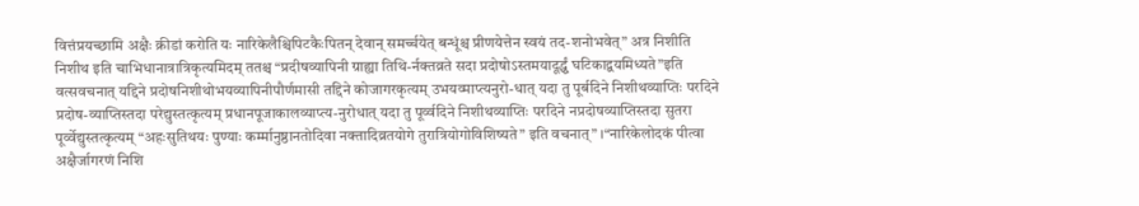वित्तंप्रयच्छामि अक्षैः क्रीडां करोति यः नारिकेलैश्चिपिटकैःपितन् देवान् समर्च्चयेत् बन्धूंश्च प्रीणयेत्तेन स्वयं तद-शनोभवेत्” अत्र निशीति निशीथ इति चाभिधानात्रात्रिकृत्यमिदम् ततश्च “प्रदीषव्यापिनी ग्राह्या तिथि-र्नक्तव्रते सदा प्रदोषोऽस्तमयादूर्द्ध्वं घटिकाद्वयमिध्यते”इति वत्सवचनात् यद्दिने प्रदोषनिशीथोभयव्यापिनीपौर्णमासी तद्दिने कोजागरकृत्यम् उभयव्माप्त्यनुरो-धात् यदा तु पूर्बदिने निशीथव्याप्तिः परदिने प्रदोष-व्याप्तिस्तदा परेद्युस्तत्कृत्यम् प्रधानपूजाकालव्याप्त्य-नुरोधात् यदा तु पूर्व्वदिने निशीथव्याप्तिः परदिने नप्रदोषव्याप्तिस्तदा सुतरा पूर्व्वेद्युस्तत्कृत्यम् “अहःसुतिथयः पुण्याः कर्म्मानुष्ठानतोदिवा नक्तादिव्रतयोगे तुरात्रियोगोविशिष्यते” इति वचनात्” ।“नारिकेलोदकं पीत्वा अक्षैर्जागरणं निशि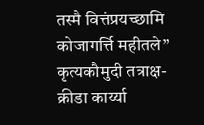तस्मै वित्तंप्रयच्छामि कोजागर्त्ति महीतले” कृत्यकौमुदी तत्राक्ष-क्रीडा कार्य्या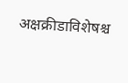अक्षक्रीडाविशेषश्च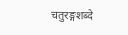चतुरङ्गशब्दे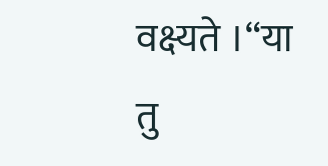वक्ष्यते ।“या तु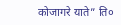कोजागरे याते” ति०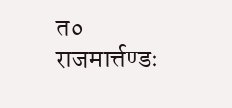त० राजमार्त्तण्डः